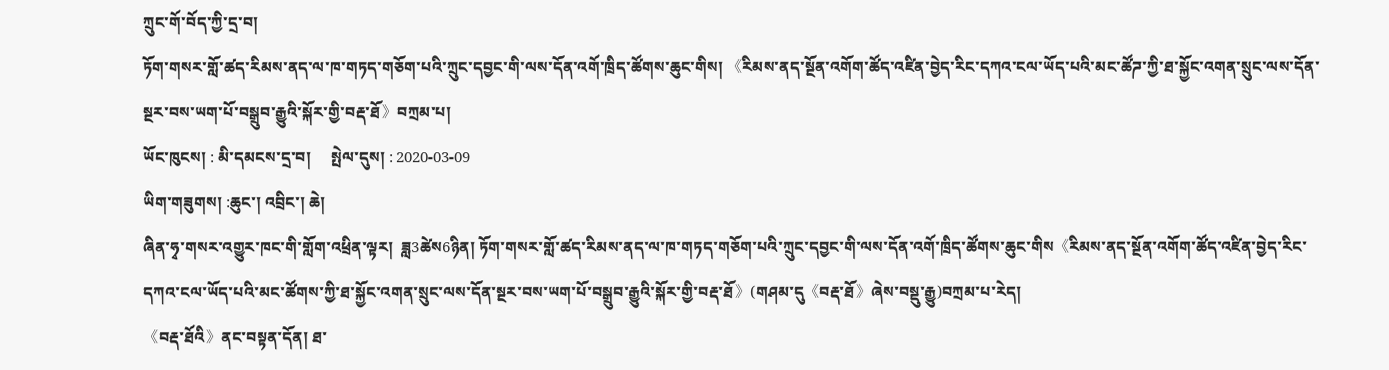ཀྲུང་གོ་བོད་ཀྱི་དྲ་བ།
ཏོག་གསར་གློ་ཚད་རིམས་ནད་ལ་ཁ་གཏད་གཅོག་པའི་ཀྲུང་དབྱང་གི་ལས་དོན་འགོ་ཁྲིད་ཚོགས་ཆུང་གིས། 《རིམས་ནད་སྔོན་འགོག་ཚོད་འཛིན་བྱེད་རིང་དཀའ་ངལ་ཡོད་པའི་མང་ཚོཌ་ཀྱི་ཐ་སྐྱོང་འགན་སྲུང་ལས་དོན་སྔར་བས་ཡག་པོ་བསྒྲུབ་རྒྱུའི་སྐོར་གྱི་བརྡ་ཐོ》བཀྲམ་པ།
ཡོང་ཁུངས། : མི་དམངས་དྲ་བ།     སྤེལ་དུས། : 2020-03-09
ཡིག་གཟུགས། :ཆུང་། འབྲིང་། ཆེ།
ཞིན་ཧྭ་གསར་འགྱུར་ཁང་གི་གློག་འཕྲིན་ལྟར།  ཟླ3ཚེས6ཉིན། ཏོག་གསར་གློ་ཚད་རིམས་ནད་ལ་ཁ་གཏད་གཅོག་པའི་ཀྲུང་དབྱང་གི་ལས་དོན་འགོ་ཁྲིད་ཚོགས་ཆུང་གིས《རིམས་ནད་སྔོན་འགོག་ཚོད་འཛིན་བྱེད་རིང་དཀའ་ངལ་ཡོད་པའི་མང་ཚོགས་ཀྱི་ཐ་སྐྱོང་འགན་སྲུང་ལས་དོན་སྔར་བས་ཡག་པོ་བསྒྲུབ་རྒྱུའི་སྐོར་གྱི་བརྡ་ཐོ》(གཤམ་དུ《བརྡ་ཐོ》ཞེས་བསྡུ་རྒྱུ)བཀྲམ་པ་རེད།
《བརྡ་ཐོའི》ནང་བསྟན་དོན། ཐ་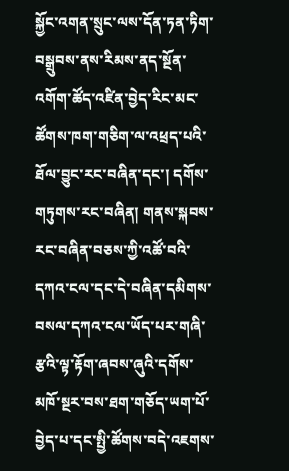སྐྱོང་འགན་སྲུང་ལས་དོན་ཏན་ཏིག་བསྒྲུབས་ནས་རིམས་ནད་སྔོན་འགོག་ཚོད་འཛིན་བྱེད་རིང་མང་ཚོགས་ཁག་གཅིག་ལ་འཕྲད་པའི་ཐོལ་བྱུང་རང་བཞིན་དང་། དགོས་གཏུགས་རང་བཞིན། གནས་སྐབས་རང་བཞིན་བཅས་ཀྱི་འཚོ་བའི་དཀའ་ངལ་དང་དེ་བཞིན་དམིགས་བསལ་དཀའ་ངལ་ཡོད་པར་གཞི་རྩའི་ལྟ་རྟོག་ཞབས་ཞུའི་དགོས་མཁོ་སྔར་བས་ཐག་གཅོད་ཡག་པོ་བྱེད་པ་དང་སྤྱི་ཚོགས་བདེ་འཇགས་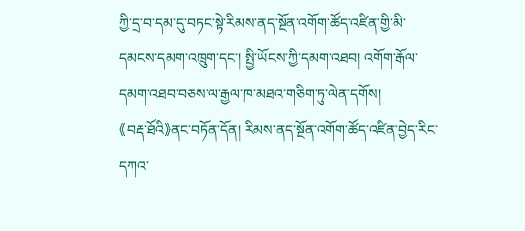ཀྱི་དྲ་བ་དམ་དུ་བཏང་སྟེ་རིམས་ནད་སྔོན་འགོག་ཚོད་འཛིན་གྱི་མི་དམངས་དམག་འཁྲུག་དང་། སྤྱི་ཡོངས་ཀྱི་དམག་འཐབ། འགོག་རྒོལ་དམག་འཐབ་བཅས་ལ་རྒྱལ་ཁ་མཐའ་གཅིག་ཏུ་ལེན་དགོས།
《བརྡ་ཐོའི》ནང་བཏོན་དོན། རིམས་ནད་སྔོན་འགོག་ཚོད་འཛིན་བྱེད་རིང་དཀའ་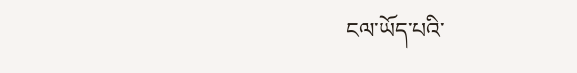ངལ་ཡོད་པའི་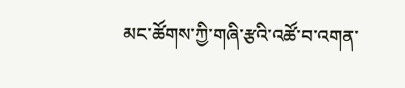མང་ཚོགས་ཀྱི་གཞི་རྩའི་འཚོ་བ་འགན་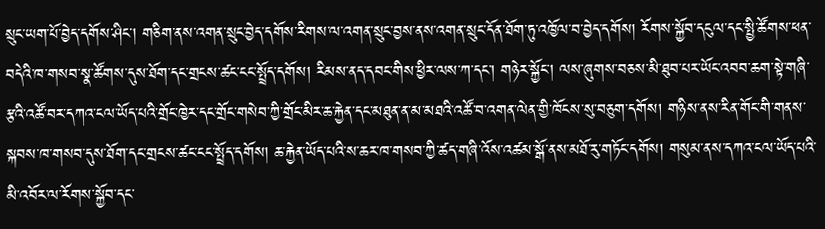སྲུང་ཡག་པོ་བྱེད་དགོས་ཤིང་། གཅིག་ནས་འགན་སྲུང་བྱེད་དགོས་རིགས་ལ་འགན་སྲུང་བྱས་ནས་འགན་སྲུང་དོན་ཐོག་ཏུ་འཁྱོལ་བ་བྱེད་དགོས། རོགས་སྐྱོབ་དངུལ་དང་སྤྱི་ཚོགས་ཕན་བདེའི་ཁ་གསབ་སྣ་ཚོགས་དུས་ཐོག་དང་གྲངས་ཚང་ངང་སྤྲོད་དགོས། རིམས་ནད་དབང་གིས་ཕྱིར་ལས་ཀ་དང་། གཉེར་སྐྱོང་། ལས་ཞུགས་བཅས་མི་ཐུབ་པར་ཡོང་འབབ་ཆག་སྟེ་གཞི་རྩའི་འཚོ་བར་དཀའ་ངལ་ཡོད་པའི་གྲོང་ཁྱེར་དང་གྲོང་གསེབ་ཀྱི་གྲོང་མིར་ཆ་རྐྱེན་དང་མཐུན་ན་མ་མཐའི་འཚོ་བ་འགན་ལེན་གྱི་ཁོངས་སུ་བཅུག་དགོས། གཉིས་ནས་རིན་གོང་གི་གནས་སྐབས་ཁ་གསབ་དུས་ཐོག་དང་གྲངས་ཚང་ངང་སྤྲོད་དགོས། ཆ་རྐྱེན་ཡོད་པའི་ས་ཆར་ཁ་གསབ་ཀྱི་ཚད་གཞི་འོས་འཚམ་སྒོ་ནས་མཐོ་རུ་གཏོང་དགོས། གསུམ་ནས་དཀའ་ངལ་ཡོད་པའི་མི་འབོར་ལ་རོགས་སྐྱོབ་དང་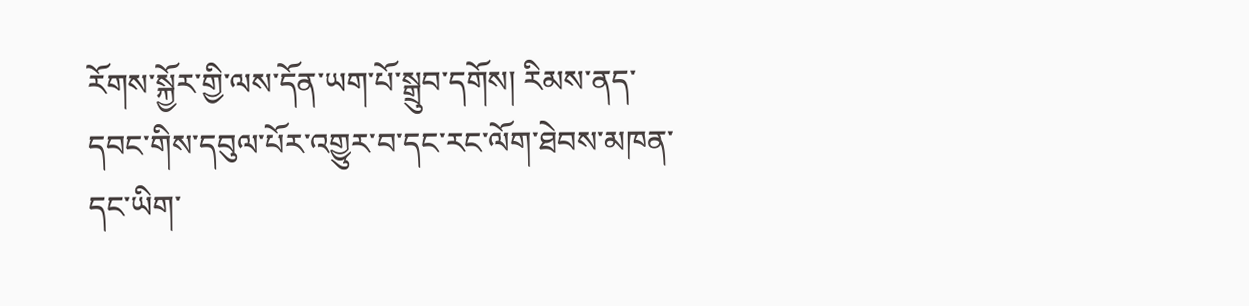རོགས་སྐྱོར་གྱི་ལས་དོན་ཡག་པོ་སྒྲུབ་དགོས། རིམས་ནད་དབང་གིས་དབུལ་པོར་འགྱུར་བ་དང་རང་ལོག་ཐེབས་མཁན་དང་ཡིག་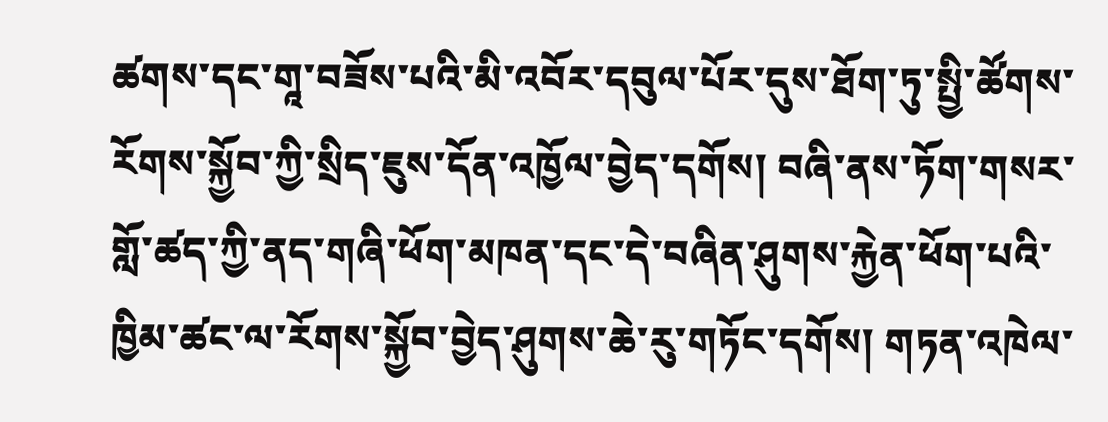ཚགས་དང་གཱ་བཟོས་པའི་མི་འབོར་དབུལ་པོར་དུས་ཐོག་ཏུ་སྤྱི་ཚོགས་རོགས་སྐྱོབ་ཀྱི་སྲིད་ཇུས་དོན་འཁྱོལ་བྱེད་དགོས། བཞི་ནས་ཏོག་གསར་གློ་ཚད་ཀྱི་ནད་གཞི་ཕོག་མཁན་དང་དེ་བཞིན་ཤུགས་རྐྱེན་ཕོག་པའི་ཁྱིམ་ཚང་ལ་རོགས་སྐྱོབ་བྱེད་ཤུགས་ཆེ་རུ་གཏོང་དགོས། གཏན་འཁེལ་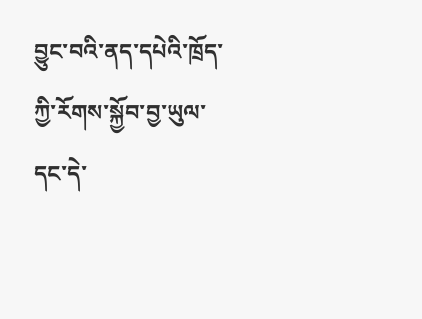བྱུང་བའི་ནད་དཔེའི་ཁྲོད་ཀྱི་རོགས་སྐྱོབ་བྱ་ཡུལ་དང་དེ་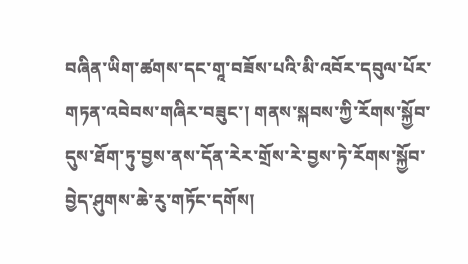བཞིན་ཡིག་ཚགས་དང་གཱ་བཟོས་པའི་མི་འབོར་དབུལ་པོར་གཏན་འབེབས་གཞིར་བཟུང་། གནས་སྐབས་ཀྱི་རོགས་སྐྱོབ་དུས་ཐོག་ཏུ་བྱས་ནས་དོན་རེར་གྲོས་རེ་བྱས་ཏེ་རོགས་སྐྱོབ་བྱེད་ཤུགས་ཆེ་རུ་གཏོང་དགོས།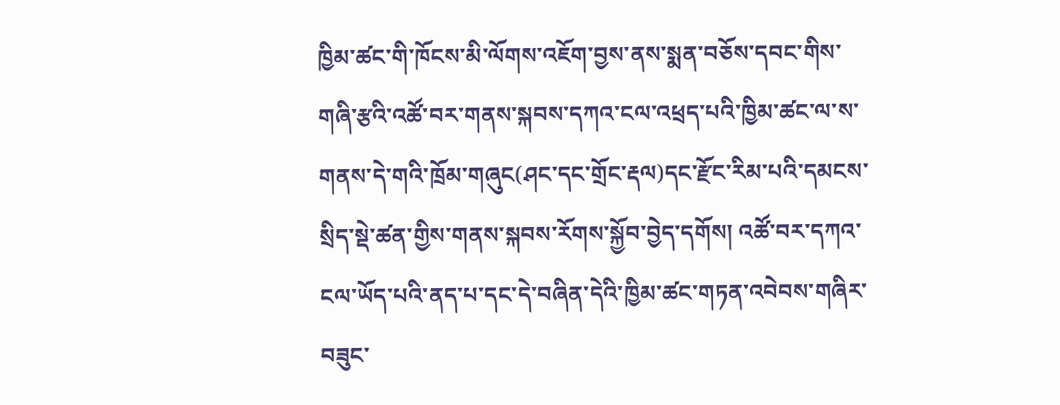ཁྱིམ་ཚང་གི་ཁོངས་མི་ལོགས་འཇོག་བྱས་ནས་སྨན་བཅོས་དབང་གིས་གཞི་རྩའི་འཚོ་བར་གནས་སྐབས་དཀའ་ངལ་འཕྲད་པའི་ཁྱིམ་ཚང་ལ་ས་གནས་དེ་གའི་ཁྲོམ་གཞུང(ཤང་དང་གྲོང་རྡལ)དང་རྫོང་རིམ་པའི་དམངས་སྲིད་སྡེ་ཚན་གྱིས་གནས་སྐབས་རོགས་སྐྱོབ་བྱེད་དགོས། འཚོ་བར་དཀའ་ངལ་ཡོད་པའི་ནད་པ་དང་དེ་བཞིན་དེའི་ཁྱིམ་ཚང་གཏན་འབེབས་གཞིར་བཟུང་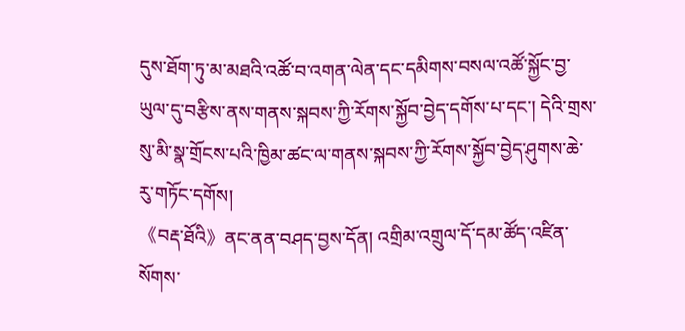དུས་ཐོག་ཏུ་མ་མཐའི་འཚོ་བ་འགན་ལེན་དང་དམིགས་བསལ་འཚོ་སྐྱོང་བྱ་ཡུལ་དུ་བརྩིས་ནས་གནས་སྐབས་ཀྱི་རོགས་སྐྱོབ་བྱེད་དགོས་པ་དང་། དེའི་གྲས་སུ་མི་སྣ་གྲོངས་པའི་ཁྱིམ་ཚང་ལ་གནས་སྐབས་ཀྱི་རོགས་སྐྱོབ་བྱེད་ཤུགས་ཆེ་རུ་གཏོང་དགོས།
《བརྡ་ཐོའི》ནང་ནན་བཤད་བྱས་དོན། འགྲིམ་འགྲུལ་དོ་དམ་ཚོད་འཛིན་སོགས་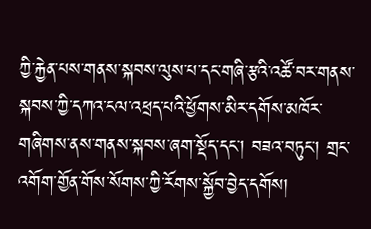ཀྱི་རྐྱེན་པས་གནས་སྐབས་ལུས་པ་དང་གཞི་རྩའི་འཚོ་བར་གནས་སྐབས་ཀྱི་དཀའ་ངལ་འཕྲད་པའི་ཕྱོགས་མིར་དགོས་མཁོར་གཞིགས་ནས་གནས་སྐབས་ཞག་སྡོད་དང་། བཟའ་བཏུང་། གྲང་འགོག་གྱོན་གོས་སོགས་ཀྱི་རོགས་སྐྱོབ་བྱེད་དགོས།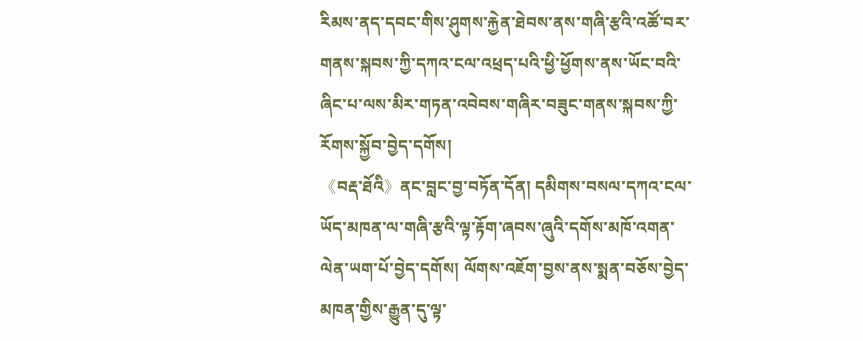རིམས་ནད་དབང་གིས་ཤུགས་རྐྱེན་ཐེབས་ནས་གཞི་རྩའི་འཚོ་བར་གནས་སྐབས་ཀྱི་དཀའ་ངལ་འཕྲད་པའི་ཕྱི་ཕྱོགས་ནས་ཡོང་བའི་ཞིང་པ་ལས་མིར་གཏན་འབེབས་གཞིར་བཟུང་གནས་སྐབས་ཀྱི་རོགས་སྐྱོབ་བྱེད་དགོས།
《བརྡ་ཐོའི》ནང་བླང་བྱ་བཏོན་དོན། དམིགས་བསལ་དཀའ་ངལ་ཡོད་མཁན་ལ་གཞི་རྩའི་ལྟ་རྟོག་ཞབས་ཞུའི་དགོས་མཁོ་འགན་ལེན་ཡག་པོ་བྱེད་དགོས། ལོགས་འཇོག་བྱས་ནས་སྨན་བཅོས་བྱེད་མཁན་གྱིས་རྒྱུན་དུ་ལྟ་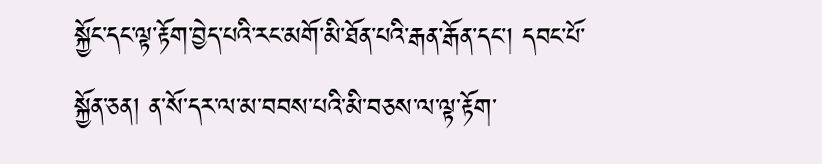སྐྱོང་དང་ལྟ་རྟོག་བྱེད་པའི་རང་མགོ་མི་ཐོན་པའི་རྒན་རྒོན་དང་། དབང་པོ་སྐྱོན་ཅན། ན་སོ་དར་ལ་མ་བབས་པའི་མི་བཅས་ལ་ལྟ་རྟོག་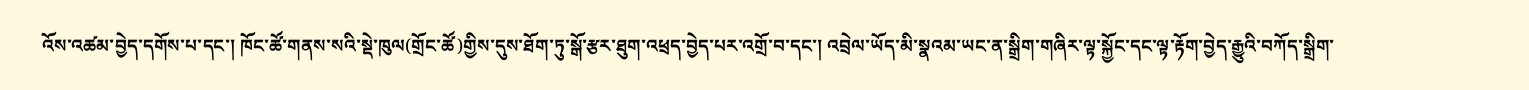འོས་འཚམ་བྱེད་དགོས་པ་དང་། ཁོང་ཚོ་གནས་སའི་སྡེ་ཁུལ(གྲོང་ཚོ)གྱིས་དུས་ཐོག་ཏུ་སྒོ་རྩར་ཐུག་འཕྲད་བྱེད་པར་འགྲོ་བ་དང་། འབྲེལ་ཡོད་མི་སྣའམ་ཡང་ན་སྒྲིག་གཞིར་ལྟ་སྐྱོང་དང་ལྟ་རྟོག་བྱེད་རྒྱུའི་བཀོད་སྒྲིག་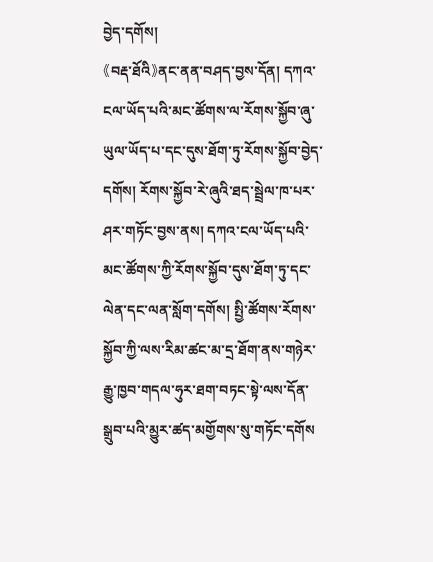བྱེད་དགོས།
《བརྡ་ཐོའི》ནང་ནན་བཤད་བྱས་དོན། དཀའ་ངལ་ཡོད་པའི་མང་ཚོགས་ལ་རོགས་སྐྱོབ་ཞུ་ཡུལ་ཡོད་པ་དང་དུས་ཐོག་ཏུ་རོགས་སྐྱོབ་བྱེད་དགོས། རོགས་སྐྱོབ་རེ་ཞུའི་ཐད་སྦྲེལ་ཁ་པར་ཤར་གཏོང་བྱས་ནས། དཀའ་ངལ་ཡོད་པའི་མང་ཚོགས་ཀྱི་རོགས་སྐྱོབ་དུས་ཐོག་ཏུ་དང་ལེན་དང་ལན་སློག་དགོས། སྤྱི་ཚོགས་རོགས་སྐྱོབ་ཀྱི་ལས་རིམ་ཚང་མ་དྲ་ཐོག་ནས་གཉེར་རྒྱུ་ཁྱབ་གདལ་ཧུར་ཐག་བཏང་སྟེ་ལས་དོན་སྒྲུབ་པའི་མྱུར་ཚད་མགྱོགས་སུ་གཏོང་དགོས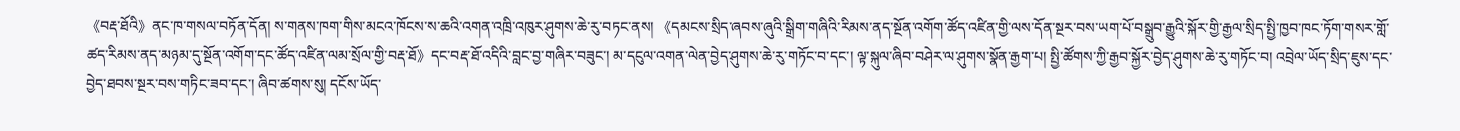《བརྡ་ཐོའི》ནང་ཁ་གསལ་བཏོན་དོན། ས་གནས་ཁག་གིས་མངའ་ཁོངས་ས་ཆའི་འགན་འཁྲི་འཁུར་ཤུགས་ཆེ་རུ་བཏང་ནས། 《དམངས་སྲིད་ཞབས་ཞུའི་སྒྲིག་གཞིའི་རིམས་ནད་སྔོན་འགོག་ཚོད་འཛིན་གྱི་ལས་དོན་སྔར་བས་ཡག་པོ་བསྒྲུབ་རྒྱུའི་སྐོར་གྱི་རྒྱལ་སྲིད་སྤྱི་ཁྱབ་ཁང་ཏོག་གསར་གློ་ཚད་རིམས་ནད་མཉམ་དུ་སྔོན་འགོག་དང་ཚོད་འཛིན་ལམ་སྲོལ་གྱི་བརྡ་ཐོ》དང་བརྡ་ཐོ་འདིའི་བླང་བྱ་གཞིར་བཟུང་། མ་དངུལ་འགན་ལེན་བྱེད་ཤུགས་ཆེ་རུ་གཏོང་བ་དང་། ལྟ་སྐུལ་ཞིབ་བཤེར་ལ་ཤུགས་སྣོན་རྒྱག་པ། སྤྱི་ཚོགས་ཀྱི་རྒྱབ་སྐྱོར་བྱེད་ཤུགས་ཆེ་རུ་གཏོང་བ། འབྲེལ་ཡོད་སྲིད་ཇུས་དང་བྱེད་ཐབས་སྔར་བས་གཏིང་ཟབ་དང་། ཞིབ་ཚགས་སུ། དངོས་ཡོད་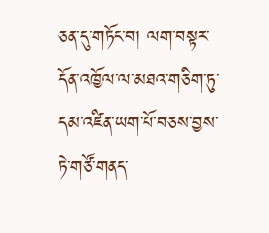ཅན་དུ་གཏོང་བ། ལག་བསྟར་དོན་འཁྱོལ་ལ་མཐའ་གཅིག་ཏུ་དམ་འཛིན་ཡག་པོ་བཅས་བྱས་ཏེ་གཙོ་གནད་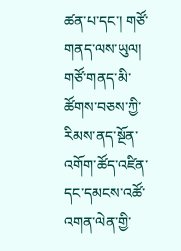ཚན་པ་དང་། གཙོ་གནད་ལས་ཡུལ། གཙོ་གནད་མི་ཚོགས་བཅས་ཀྱི་རིམས་ནད་སྔོན་འགོག་ཚོད་འཛིན་དང་དམངས་འཚོ་འགན་ལེན་གྱི་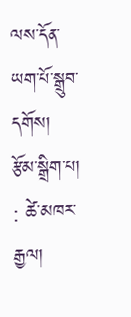ལས་དོན་ཡག་པོ་སྒྲུབ་དགོས།
རྩོམ་སྒྲིག་པ། : ཚེ་མཁར་རྒྱལ།